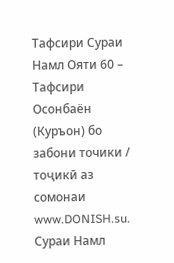Тафсири Сураи Намл Ояти 60 – Тафсири Осонбаён (Куръон) бо забони точики / тоҷикӣ аз сомонаи www.DONISH.su.
Сураи Намл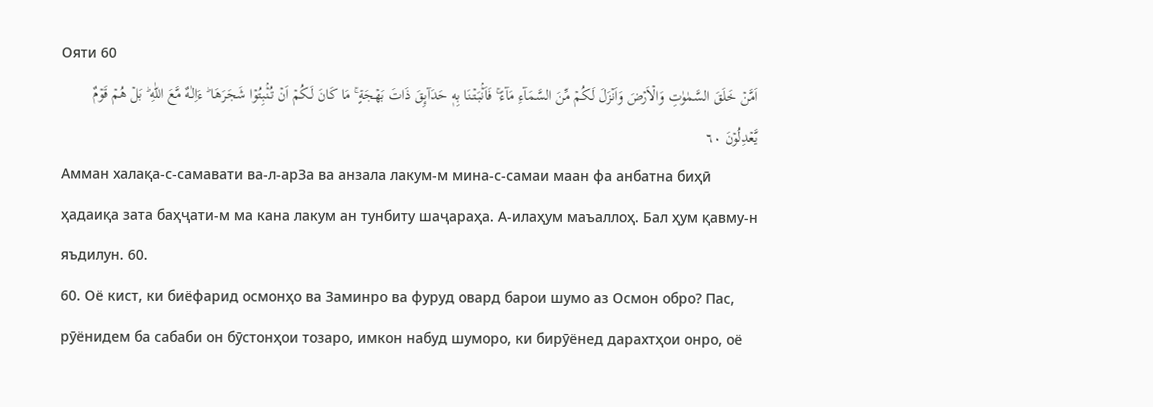Ояти 60
اَمَّنۡ خَلَقَ السَّمٰوٰتِ وَالۡاَرۡضَ وَاَنۡزَلَ لَـكُمۡ مِّنَ السَّمَآءِ مَآءً ۚ فَاَنۡۢبَتۡنَا بِهٖ حَدَآٮِٕقَ ذَاتَ بَهۡجَةٍ ۚ مَا كَانَ لَـكُمۡ اَنۡ تُـنۡۢبِتُوۡا شَجَرَهَا ؕ ءَاِلٰـهٌ مَّعَ اللّٰهِ ؕ بَلۡ هُمۡ قَوۡمٌ يَّعۡدِلُوۡنَ ٦٠
Амман халақа-с-самавати ва-л-арЗа ва анзала лакум-м мина-с-самаи маан фа анбатна биҳӣ ҳадаиқа зата баҳҷати-м ма кана лакум ан тунбиту шаҷараҳа. А-илаҳум маъаллоҳ. Бал ҳум қавму-н яъдилун. 60.
60. Оё кист, ки биёфарид осмонҳо ва Заминро ва фуруд овард барои шумо аз Осмон обро? Пас, рӯёнидем ба сабаби он бӯстонҳои тозаро, имкон набуд шуморо, ки бирӯёнед дарахтҳои онро, оё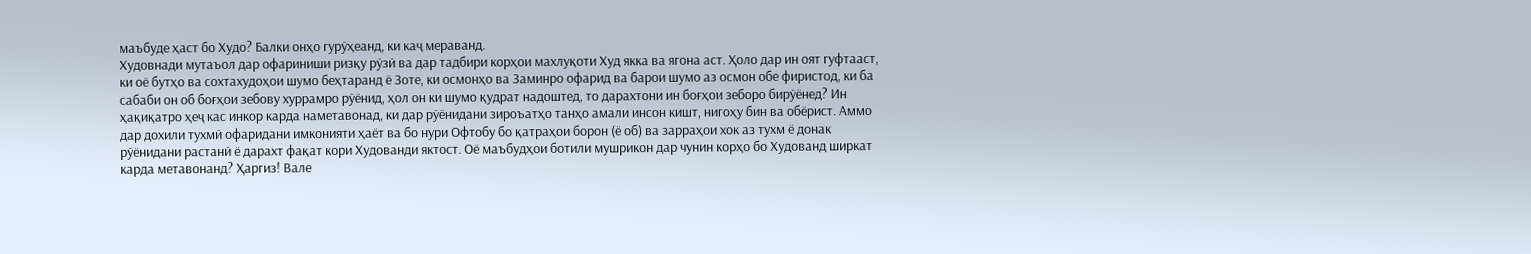маъбуде ҳаст бо Худо? Балки онҳо гурӯҳеанд, ки каҷ мераванд.
Худовнади мутаъол дар офариниши ризқу рӯзӣ ва дар тадбири корҳои махлуқоти Худ якка ва ягона аст. Ҳоло дар ин оят гуфтааст, ки оё бутҳо ва сохтахудоҳои шумо беҳтаранд ё Зоте, ки осмонҳо ва Заминро офарид ва барои шумо аз осмон обе фиристод, ки ба сабаби он об боғҳои зебову хуррамро рӯёнид, ҳол он ки шумо қудрат надоштед, то дарахтони ин боғҳои зеборо бирӯёнед? Ин ҳақиқатро ҳеҷ кас инкор карда наметавонад, ки дар рӯёнидани зироъатҳо танҳо амали инсон кишт, нигоҳу бин ва обёрист. Аммо дар дохили тухмӣ офаридани имконияти ҳаёт ва бо нури Офтобу бо қатраҳои борон (ё об) ва зарраҳои хок аз тухм ё донак рӯёнидани растанӣ ё дарахт фақат кори Худованди яктост. Оё маъбудҳои ботили мушрикон дар чунин корҳо бо Худованд ширкат карда метавонанд? Ҳаргиз! Вале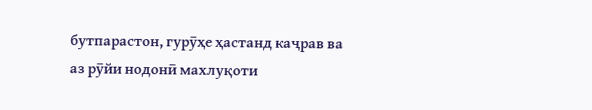бутпарастон, гурӯҳе ҳастанд каҷрав ва аз рӯйи нодонӣ махлуқоти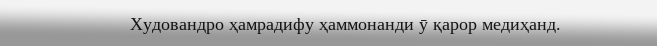Худовандро ҳамрадифу ҳаммонанди ӯ қарор медиҳанд.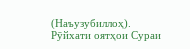(Наъузубиллоҳ).
Рӯйхати оятҳои Сураи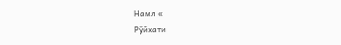Намл «
Рӯйхати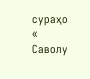сураҳо «
Саволу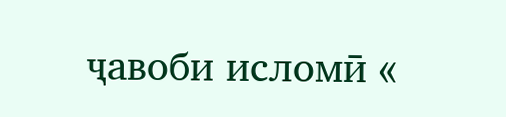ҷавоби исломӣ «